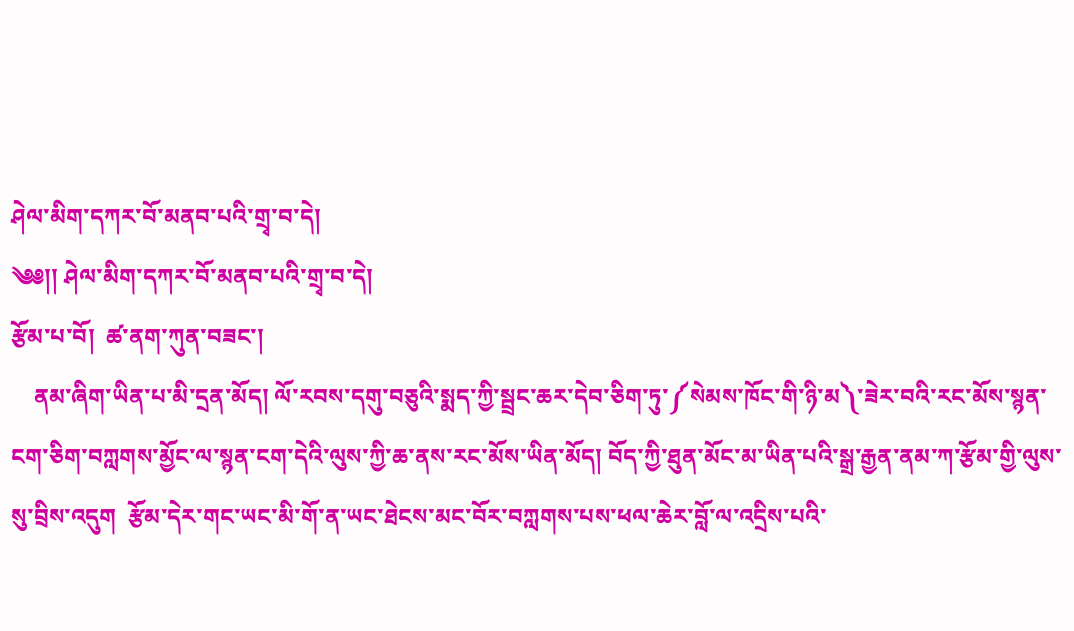ཤེལ་མིག་དཀར་བོ་མནབ་པའི་གྲྭ་བ་དེ།
༄༅།། ཤེལ་མིག་དཀར་བོ་མནབ་པའི་གྲྭ་བ་དེ།
རྩོམ་པ་བོ།  ཚ་ནག་ཀུན་བཟང་།
    ནམ་ཞིག་ཡིན་པ་མི་དྲན་མོད། ལོ་རབས་དགུ་བཅུའི་སྨད་ཀྱི་སྦྲང་ཆར་དེབ་ཅིག་ཏུ་༼སེམས་ཁོང་གི་ཉི་མ༽་ཟེར་བའི་རང་མོས་སྙན་ངག་ཅིག་བཀླགས་མྱོང་ལ་སྙན་ངག་དེའི་ལུས་ཀྱི་ཆ་ནས་རང་མོས་ཡིན་མོད། བོད་ཀྱི་ཐུན་མོང་མ་ཡིན་པའི་སྒྲ་རྒྱན་ནམ་ཀ་རྩོམ་གྱི་ལུས་སུ་བྲིས་འདུག  རྩོམ་དེར་གང་ཡང་མི་གོ་ན་ཡང་ཐེངས་མང་བོར་བཀླགས་པས་ཕལ་ཆེར་བློ་ལ་འདྲིས་པའི་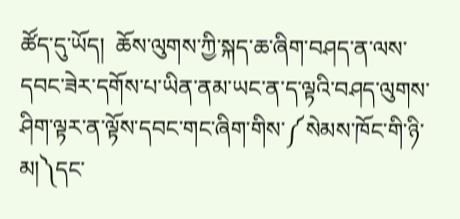ཚོད་དུ་ཡོད།  ཆོས་ལུགས་ཀྱི་སྐད་ཆ་ཞིག་བཤད་ན་ལས་དབང་ཟེར་དགོས་པ་ཡིན་ནམ་ཡང་ན་ད་ལྟའི་བཤད་ལུགས་ཤིག་ལྟར་ན་ལྟོས་དབང་གང་ཞིག་གིས་༼སེམས་ཁོང་གི་ཉི་མ།༽དང་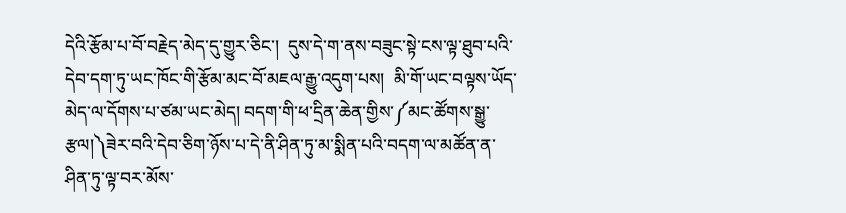དེའི་རྩོམ་པ་བོ་བརྗེད་མེད་དུ་གྱུར་ཅིང་།  དུས་དེ་ག་ནས་བཟུང་སྟེ་ངས་ལྟ་ཐུབ་པའི་དེབ་དག་ཏུ་ཡང་ཁོང་གི་རྩོམ་མང་བོ་མཇལ་རྒྱུ་འདུག་པས།  མི་གོ་ཡང་བལྟས་ཡོད་མེད་ལ་དོགས་པ་ཙམ་ཡང་མེད། བདག་གི་ཕ་དྲིན་ཆེན་གྱིས་༼མང་ཚོགས་སྒྱུ་རྩལ།༽ཟེར་བའི་དེབ་ཅིག་ཉོས་པ་དེ་ནི་ཤིན་ཏུ་མ་སྨིན་པའི་བདག་ལ་མཚོན་ན་ཤིན་ཏུ་ལྟ་བར་མོས་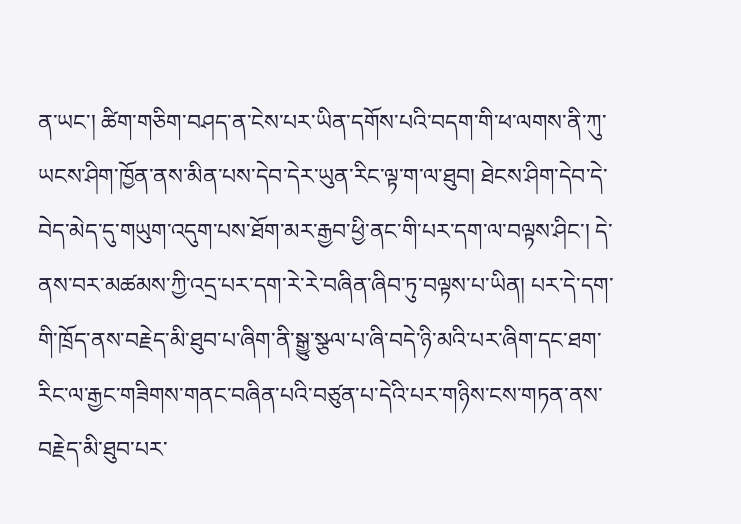ན་ཡང་། ཚིག་གཅིག་བཤད་ན་ངེས་པར་ཡིན་དགོས་པའི་བདག་གི་ཕ་ལགས་ནི་ཀུ་ཡངས་ཤིག་ཁྱོན་ནས་མིན་པས་དེབ་དེར་ཡུན་རིང་ལྟ་ག་ལ་ཐུབ། ཐེངས་ཤིག་དེབ་དེ་བེད་མེད་དུ་གཡུག་འདུག་པས་ཐོག་མར་རྒྱབ་ཕྱི་ནང་གི་པར་དག་ལ་བལྟས་ཤིང་། དེ་ནས་བར་མཚམས་ཀྱི་འདྲ་པར་དག་རེ་རེ་བཞིན་ཞིབ་ཏུ་བལྟས་པ་ཡིན། པར་དེ་དག་གི་ཁྲོད་ནས་བརྗེད་མི་ཐུབ་པ་ཞིག་ནི་སྒྱུ་སྩལ་པ་ཞི་བདེ་ཉི་མའི་པར་ཞིག་དང་ཐག་རིང་ལ་རྒྱང་གཟིགས་གནང་བཞིན་པའི་བཙུན་པ་དེའི་པར་གཉིས་ངས་གཏན་ནས་བརྗེད་མི་ཐུབ་པར་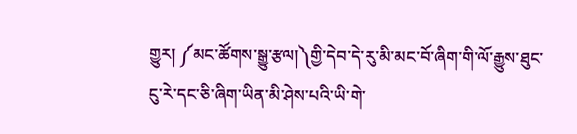གྱུར། ༼མང་ཚོགས་སྒྱུ་རྩལ།༽གྱི་དེབ་དེ་རུ་མི་མང་བོ་ཞིག་གི་ལོ་རྒྱུས་ཐུང་ངུ་རེ་དང་ཅི་ཞིག་ཡིན་མི་ཤེས་པའི་ཡི་གེ་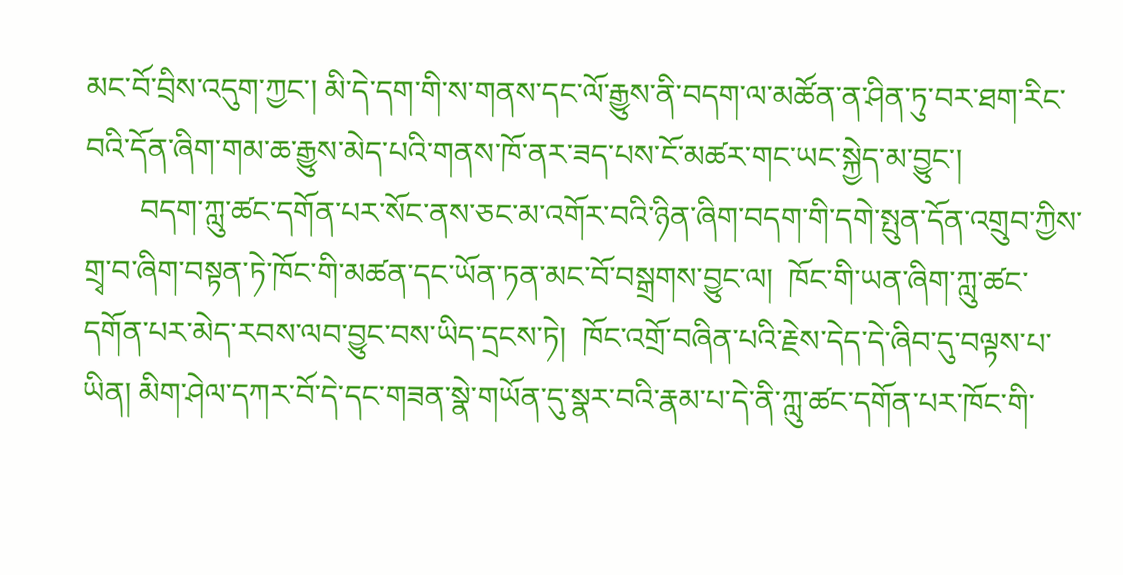མང་བོ་བྲིས་འདུག་ཀྱང་། མི་དེ་དག་གི་ས་གནས་དང་ལོ་རྒྱུས་ནི་བདག་ལ་མཚོན་ན་ཤིན་ཏུ་བར་ཐག་རིང་བའི་དོན་ཞིག་གམ་ཆ་རྒྱུས་མེད་པའི་གནས་ཁོ་ནར་ཟད་པས་ངོ་མཚར་གང་ཡང་སྐྱེད་མ་བྱུང་།
       བདག་ཀླུ་ཚང་དགོན་པར་སོང་ནས་ཅང་མ་འགོར་བའི་ཉིན་ཞིག་བདག་གི་དགེ་སྤུན་དོན་འགྲུབ་ཀྱིས་གྲྭ་བ་ཞིག་བསྟན་ཏེ་ཁོང་གི་མཚན་དང་ཡོན་ཏན་མང་བོ་བསྒྲགས་བྱུང་ལ།  ཁོང་གི་ཡན་ཞིག་ཀླུ་ཚང་དགོན་པར་མེད་རབས་ལབ་བྱུང་བས་ཡིད་དྲངས་ཏེ།  ཁོང་འགྲོ་བཞིན་པའི་རྗེས་དེད་དེ་ཞིབ་དུ་བལྟས་པ་ཡིན། མིག་ཤེལ་དཀར་བོ་དེ་དང་གཟན་སྣེ་གཡོན་དུ་སྣར་བའི་རྣམ་པ་དེ་ནི་ཀླུ་ཚང་དགོན་པར་ཁོང་གི་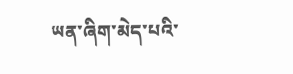ཡན་ཞིག་མེད་པའི་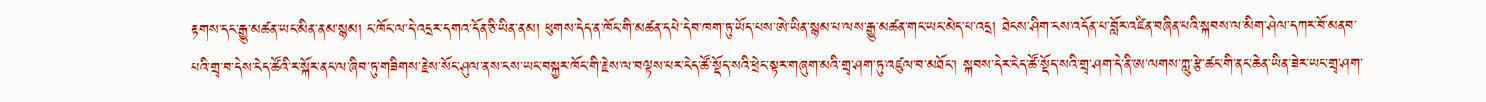རྟགས་དང་རྒྱུ་མཚན་ཡང་མིན་ནམ་སྙམ། ང་ཁོང་ལ་དེ་འདྲར་དགའ་དོན་ཅི་ཡིན་ནམ། ཕུགས་དེད་ན་ཁོང་གི་མཚན་དཔེ་དེབ་ཁག་ཏུ་ཡོད་པས་ཨེ་ཡིན་སྙམ་པ་ལས་རྒྱུ་མཚན་གང་ཡང་མེད་པ་འདྲ། ཐེངས་ཤིག་ངས་འདོན་པ་བློར་འཛིན་བཞིན་པའི་སྐབས་ལ་མིག་ཤེལ་དཀར་བོ་མནབ་པའི་གྲྭ་བ་དེས་ངེད་ཚོའི་ར་སྐོར་ནང་ལ་ཞིབ་ཏུ་གཟིགས་རྗེས་སོང་ཤུལ་ནས་ངས་ཡང་བསྐྱར་ཁོང་གི་རྗེས་ལ་བལྟས་པར་ངེད་ཚོ་སྡོད་སའི་ཕྲེང་སྟར་གཞུག་མའི་གྲྭ་ཤག་ཏུ་འཛུལ་བ་མཐོང་། སྐབས་དེར་ངེད་ཚོ་སྡོད་སའི་གྲྭ་ཤག་དེ་ནི་ཨ་ལགས་ཀླུ་རྩེ་ཚང་གི་ནང་ཆེན་ཡིན་ཟེར་ཡང་གྲྭ་ཤག་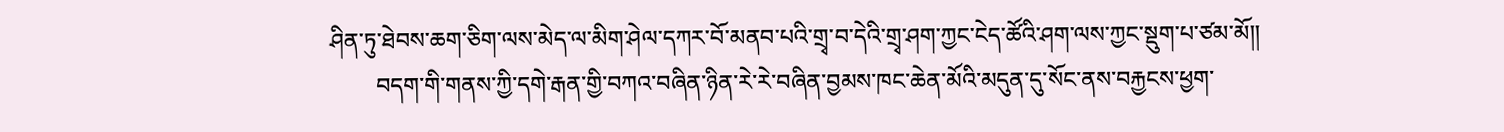ཤིན་ཏུ་ཐེབས་ཆག་ཅིག་ལས་མེད་ལ་མིག་ཤེལ་དཀར་བོ་མནབ་པའི་གྲྭ་བ་དེའི་གྲྭ་ཤག་ཀྱང་ངེད་ཚོའི་ཤག་ལས་ཀྱང་སྡུག་པ་ཙམ་མོ།།
        བདག་གི་གནས་ཀྱི་དགེ་རྒན་གྱི་བཀའ་བཞིན་ཉིན་རེ་རེ་བཞིན་བྱམས་ཁང་ཆེན་མོའི་མདུན་དུ་སོང་ནས་བརྐྱངས་ཕྱག་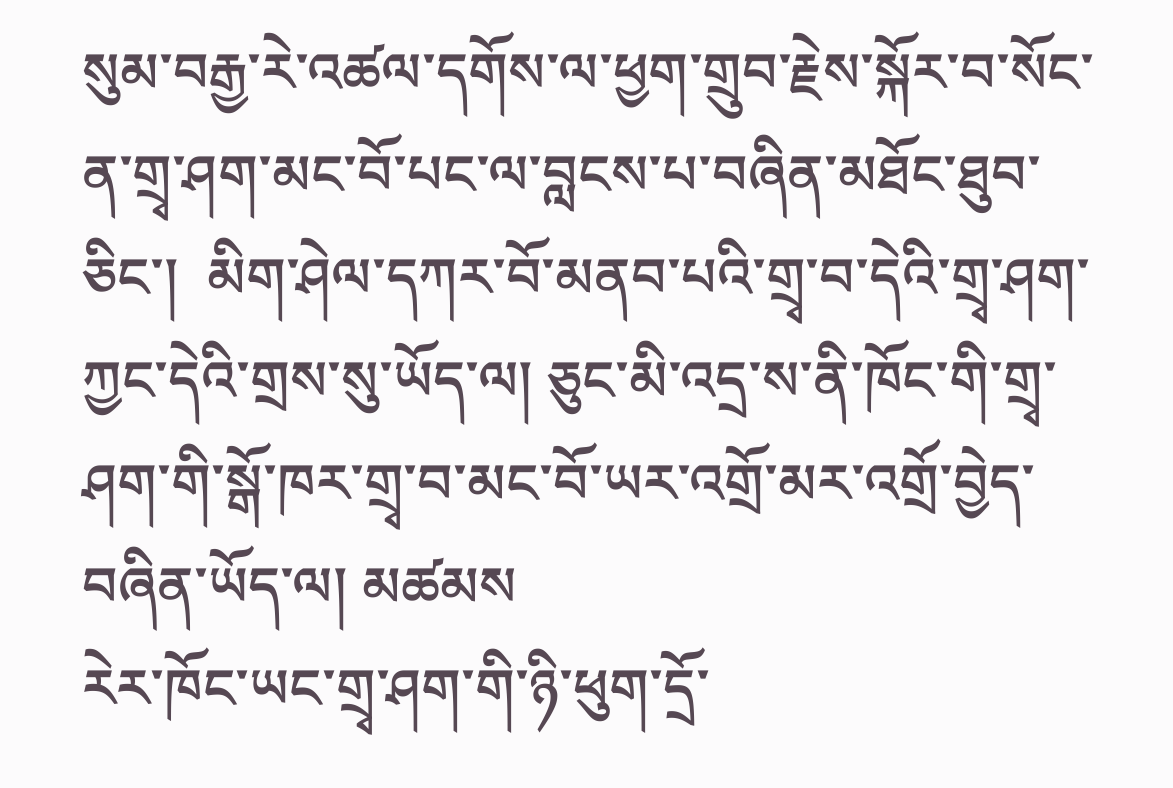སུམ་བརྒྱ་རེ་འཚལ་དགོས་ལ་ཕྱག་གྲུབ་རྗེས་སྐོར་བ་སོང་ན་གྲྭ་ཤག་མང་བོ་པང་ལ་བླངས་པ་བཞིན་མཐོང་ཐུབ་ཅིང་།  མིག་ཤེལ་དཀར་བོ་མནབ་པའི་གྲྭ་བ་དེའི་གྲྭ་ཤག་ཀྱང་དེའི་གྲས་སུ་ཡོད་ལ། ཅུང་མི་འདྲ་ས་ནི་ཁོང་གི་གྲྭ་ཤག་གི་སྒོ་ཁར་གྲྭ་བ་མང་བོ་ཡར་འགྲོ་མར་འགྲོ་བྱེད་བཞིན་ཡོད་ལ། མཚམས
རེར་ཁོང་ཡང་གྲྭ་ཤག་གི་ཉི་ཕུག་དྲོ་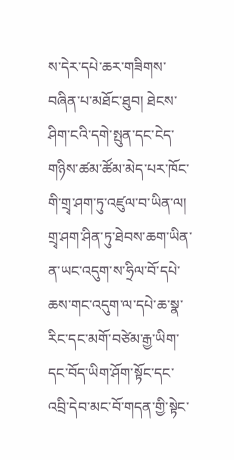ས་དེར་དཔེ་ཆར་གཟིགས་བཞིན་པ་མཐོང་ཐུབ། ཐེངས་ཤིག་ངའི་དགེ་སྤུན་དང་ངེད་གཉིས་ཚམ་ཚོམ་མེད་པར་ཁོང་གི་གྲྭ་ཤག་ཏུ་འཛུལ་བ་ཡིན་ལ། གྲྭ་ཤག་ཤིན་ཏུ་ཐེབས་ཆག་ཡིན་ན་ཡང་འདུག་ས་ཧྲིལ་བོ་དཔེ་ཆས་གང་འདུག་ལ་དཔེ་ཆ་སྣ་རིང་དང་མགོ་བཙེམ་རྒྱ་ཡིག་དང་བོད་ཡིག་ཤོག་སྟོང་དང་འབྲི་དེབ་མང་བོ་གདན་གྱི་སྟེང་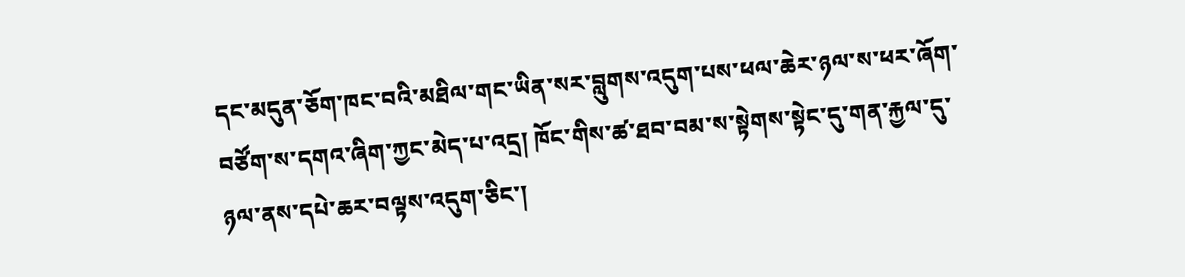དང་མདུན་ཅོག་ཁང་བའི་མཐིལ་གང་ཡིན་སར་བླུགས་འདུག་པས་ཕལ་ཆེར་ཉལ་ས་ཕར་ཞོག་བཙོག་ས་དགའ་ཞིག་ཀྱང་མེད་པ་འདྲ། ཁོང་གིས་ཚ་ཐབ་བམ་ས་སྟེགས་སྟེང་དུ་གན་རྐྱལ་དུ་ཉལ་ནས་དཔེ་ཆར་བལྟས་འདུག་ཅིང་།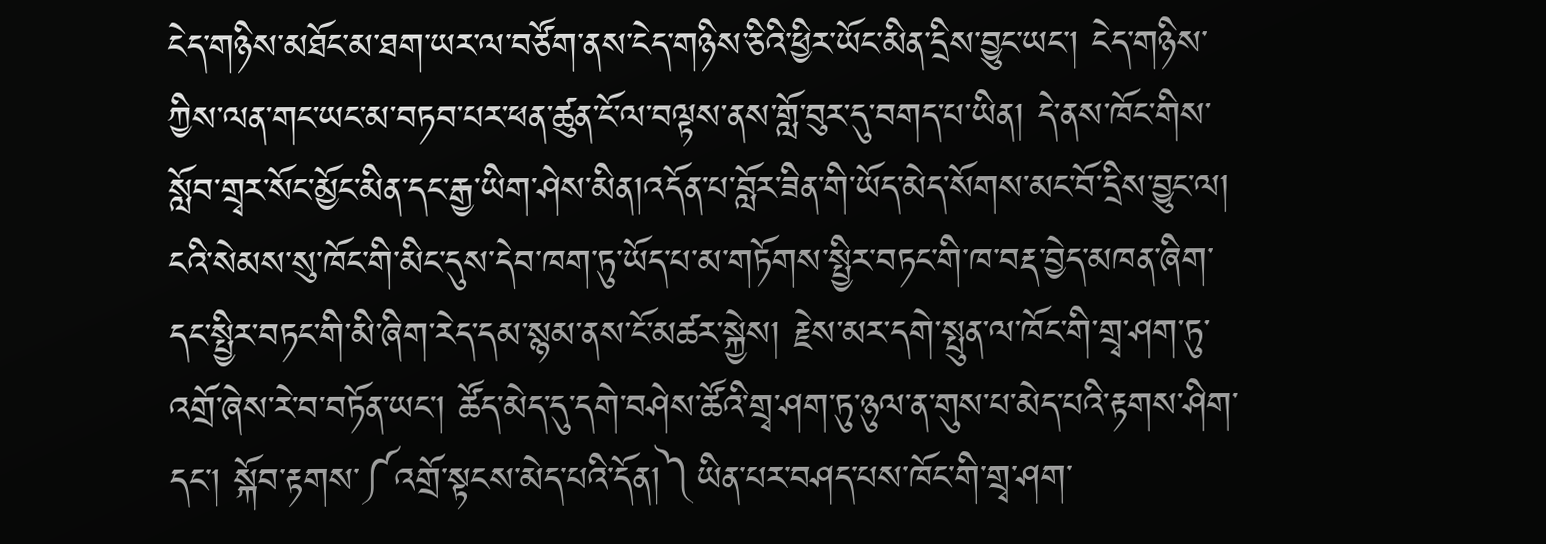ངེད་གཉིས་མཐོང་མ་ཐག་ཡར་ལ་བཙོག་ནས་ངེད་གཉིས་ཅིའི་ཕྱིར་ཡོང་མིན་དྲིས་བྱུང་ཡང་། ངེད་གཉིས་ཀྱིས་ལན་གང་ཡང་མ་བཏབ་པར་ཕན་ཚུན་ངོ་ལ་བལྟས་ནས་གློ་བུར་དུ་བགད་པ་ཡིན། དེ་ནས་ཁོང་གིས་སློབ་གྲྭར་སོང་མྱོང་མིན་དང་རྒྱ་ཡིག་ཤེས་མིན།འདོན་པ་བློར་ཟིན་གི་ཡོད་མེད་སོགས་མང་བོ་དྲིས་བྱུང་ལ། ངའི་སེམས་སུ་ཁོང་གི་མིང་དུས་དེབ་ཁག་ཏུ་ཡོད་པ་མ་གཏོགས་སྤྱིར་བཏང་གི་ཁ་བརྡ་བྱེད་མཁན་ཞིག་དང་སྤྱིར་བཏང་གི་མི་ཞིག་རེད་དམ་སྙམ་ནས་ངོ་མཚར་སྐྱེས། རྗེས་མར་དགེ་སྤུན་ལ་ཁོང་གི་གྲྭ་ཤག་ཏུ་འགྲོ་ཞེས་རེ་བ་བཏོན་ཡང་། ཚོད་མེད་དུ་དགེ་བཤེས་ཚོའི་གྲྭ་ཤག་ཏུ་ཉུལ་ན་གུས་པ་མེད་པའི་རྟགས་ཤིག་དང་། སྐོབ་རྟགས་༼འགྲོ་སྟངས་མེད་པའི་དོན།༽ཡིན་པར་བཤད་པས་ཁོང་གི་གྲྭ་ཤག་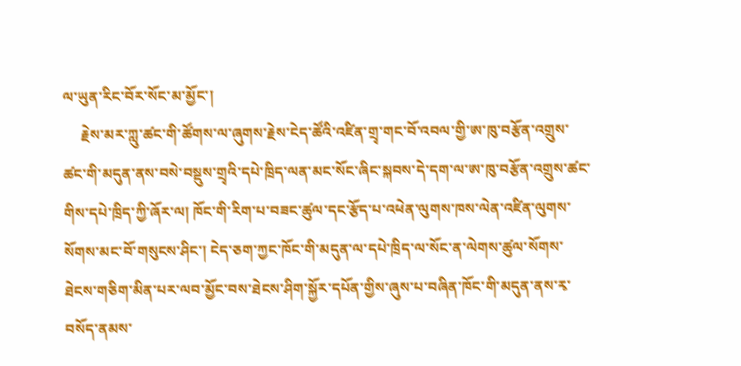ལ་ཡུན་རིང་བོར་སོང་མ་མྱོང་།
     རྗེས་མར་ཀླུ་ཚང་གི་ཚོགས་ལ་ཞུགས་རྗེས་ངེད་ཚོའི་འཛིན་གྲྭ་གང་བོ་འབལ་གྱི་ཨ་ཁུ་བརྩོན་འགྲུས་ཚང་གི་མདུན་ནས་བསེ་བསྡུས་གྲྭའི་དཔེ་ཁྲིད་ལན་མང་སོང་ཞིང་སྐབས་དེ་དག་ལ་ཨ་ཁུ་བརྩོན་འགྲུས་ཚང་གིས་དཔེ་ཁྲིད་ཀྱི་ཞོར་ལ། ཁོང་གི་རིག་པ་བཟང་ཚུལ་དང་རྩོད་པ་འཕེན་ལུགས་ཁས་ལེན་འཛིན་ལུགས་སོགས་མང་བོ་གསུངས་ཤིང་། ངེད་ཅག་ཀྱང་ཁོང་གི་མདུན་ལ་དཔེ་ཁྲིད་ལ་སོང་ན་ལེགས་ཚུལ་སོགས་ཐེངས་གཅིག་མིན་པར་ལབ་མྱོང་བས་ཐེངས་ཤིག་སྐྱོར་དཔོན་གྱིས་ཞུས་པ་བཞིན་ཁོང་གི་མདུན་ནས་རྭ་བསོད་ནམས་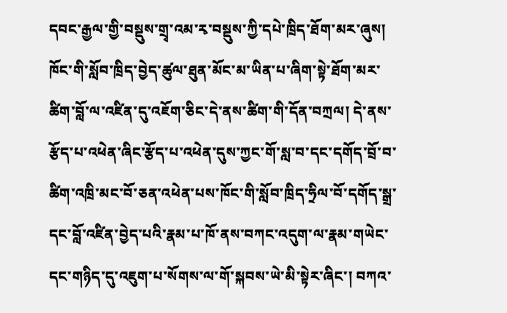དབང་རྒྱལ་གྱི་བསྡུས་གྲྭ་འམ་རྭ་བསྡུས་ཀྱི་དཔེ་ཁྲིད་ཐོག་མར་ཞུས།  ཁོང་གི་སློབ་ཁྲིད་བྱེད་ཚུལ་ཐུན་མོང་མ་ཡིན་པ་ཞིག་སྟེ་ཐོག་མར་ཚིག་བློ་ལ་འཛིན་དུ་འཇོག་ཅིང་དེ་ནས་ཚིག་གི་དོན་བཀྲལ། དེ་ནས་རྩོད་པ་འཕེན་ཞིང་རྩོད་པ་འཕེན་དུས་ཀྱང་གོ་སླ་བ་དང་དགོད་བྲོ་བ་ཚིག་འཁྲི་མང་བོ་ཅན་འཕེན་པས་ཁོང་གི་སློབ་ཁྲིད་ཧྲིལ་བོ་དགོད་སྒྲ་དང་བློ་འཛིན་བྱེད་པའི་རྣམ་པ་ཁོ་ནས་བཀང་འདུག་ལ་རྣམ་གཡེང་དང་གཉིད་དུ་འཇུག་པ་སོགས་ལ་གོ་སྐབས་ཡེ་མི་སྟེར་ཞིང་། བཀའ་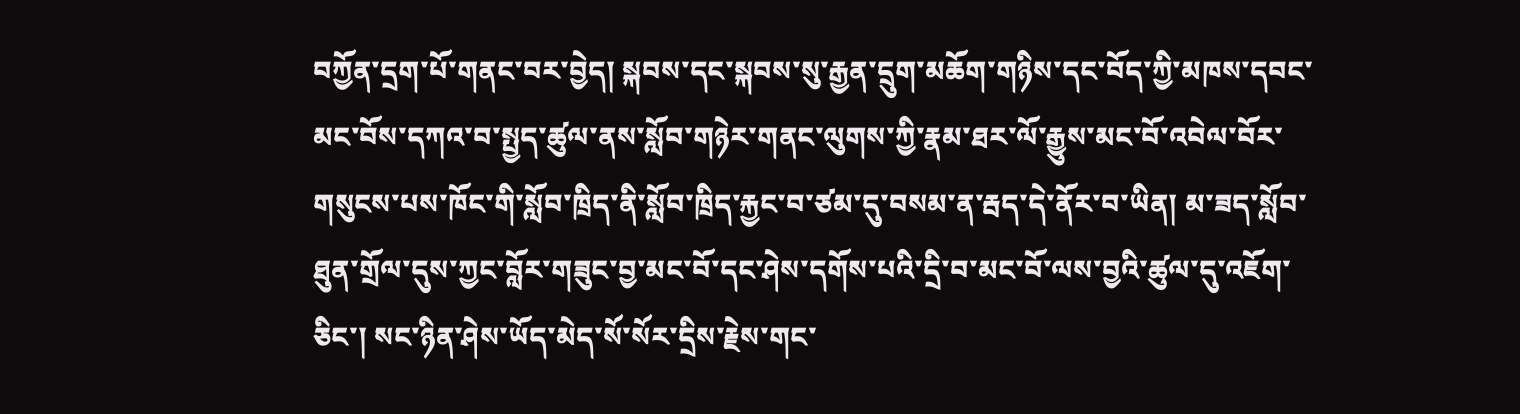བཀྱོན་དྲག་པོ་གནང་བར་བྱེད། སྐབས་དང་སྐབས་སུ་རྒྱན་དྲུག་མཆོག་གཉིས་དང་བོད་ཀྱི་མཁས་དབང་མང་བོས་དཀའ་བ་སྤྱད་ཚུལ་ནས་སློབ་གཉེར་གནང་ལུགས་ཀྱི་རྣམ་ཐར་ལོ་རྒྱུས་མང་བོ་འབེལ་བོར་གསུངས་པས་ཁོང་གི་སློབ་ཁྲིད་ནི་སློབ་ཁྲིད་རྐྱང་བ་ཙམ་དུ་བསམ་ན་རྦད་དེ་ནོར་བ་ཡིན། མ་ཟད་སློབ་ཐུན་གྲོལ་དུས་ཀྱང་བློར་གཟུང་བྱ་མང་བོ་དང་ཤེས་དགོས་པའི་དྲི་བ་མང་བོ་ལས་བྱའི་ཚུལ་དུ་འཇོག་ཅིང་། སང་ཉིན་ཤེས་ཡོད་མེད་སོ་སོར་དྲིས་རྗེས་གང་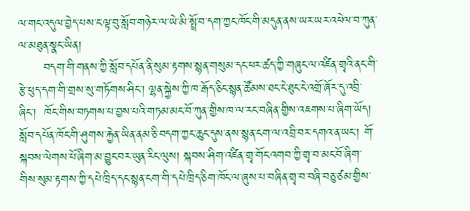ལ་གང་འདུལ་བྱེད་པས་ང་ལྟ་བུ་སློབ་གཉེར་ལ་ཡེ་མི་སྤྲོ་བ་དག་ཀྱང་ཁོང་གི་མདུན་ནས་ཡར་ཡར་འཕེལ་བ་ཀུན་ལ་མཐུན་སྣང་ཡིན།
      བདག་གི་གནས་ཀྱི་སློབ་དཔོན་ནི་སུམ་རྟགས་སྙན་གསུམ་དང་ཕར་ཚད་ཀྱི་གཞུང་ལ་འཛིན་གྲྭའི་ནང་གི་རྩེ་ཕུད་དག་གི་གྲས་སུ་གཏོགས་ཤིང་། ལྷན་སྐྱེས་ཀྱི་ཁ་རྒོད་ཅིང་སྙན་ཚོམས་ཐང་ངེ་ཐུང་ངེ་འགྲོ་ཞོར་དུ་འབྲི་ཞིང་།  ཁོང་གིས་བཏགས་པ་བྱས་པའི་གཏམ་མང་བོ་ཀུན་གྱིས་ཁ་ལ་རང་བཞིན་གྱིས་འཇགས་པ་ཞིག་ཡོད། སློབ་དཔོན་ཁོང་གི་ཤུགས་རྐྱེན་ཡིན་ནམ་ཅི་བདག་ཀྱང་ཆུང་དུས་ནས་སྙན་ངག་ལ་འབྲི་བར་དགའ་ན་ཡང་། གོ་སྐབས་ལེགས་པོ་ཞིག་མ་བྱུང་བར་ཡུན་རིང་ལུས། སྐབས་ཤིག་འཛིན་གྲྭ་གོང་འགབ་ཀྱི་གྲྭ་བ་མང་བོ་ཞིག་གིས་སུམ་རྟགས་ཀྱི་དཔེ་ཁྲིད་དང་སྙན་ངག་གི་དཔེ་ཁྲིད་ཅིག་ཁོང་ལ་ཞུས་པ་བཞིན་གྲྭ་བ་བཞི་བཅུ་ཙམ་གྱིས་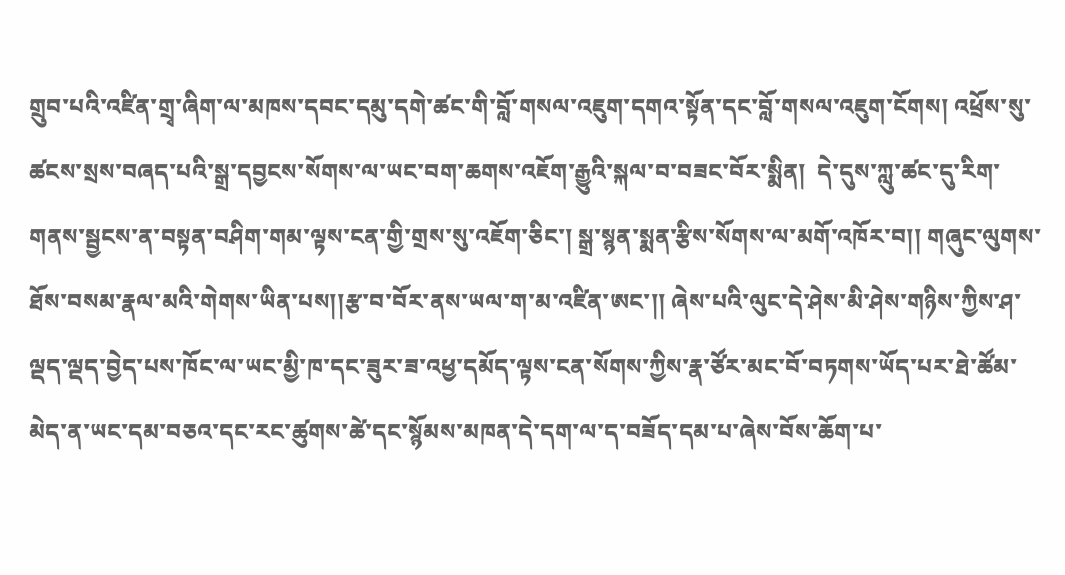གྲུབ་པའི་འཛིན་གྲྭ་ཞིག་ལ་མཁས་དབང་དམུ་དགེ་ཚང་གི་བློ་གསལ་འཇུག་དགའ་སྟོན་དང་བློ་གསལ་འཇུག་ངོགས། འཕྲོས་སུ་ཚངས་སྲས་བཞད་པའི་སྒྲ་དབྱངས་སོགས་ལ་ཡང་བག་ཆགས་འཇོག་རྒྱུའི་སྐལ་བ་བཟང་བོར་སྨིན།  དེ་དུས་ཀླུ་ཚང་དུ་རིག་གནས་སྦྱངས་ན་བསྟན་བཤིག་གམ་ལྟས་ངན་གྱི་གྲས་སུ་འཇོག་ཅིང་། སྒྲ་སྙན་སྨན་རྩིས་སོགས་ལ་མགོ་འཁོར་བ།། གཞུང་ལུགས་ཐོས་བསམ་རྣལ་མའི་གེགས་ཡིན་པས།།རྩ་བ་བོར་ནས་ཡལ་ག་མ་འཛིན་ཨང་།། ཞེས་པའི་ལུང་དེ་ཤེས་མི་ཤེས་གཉིས་ཀྱིས་ཤ་ལྡད་ལྡད་བྱེད་པས་ཁོང་ལ་ཡང་མྱི་ཁ་དང་ཟུར་ཟ་འཕྱ་དམོད་ལྟས་ངན་སོགས་ཀྱིས་རྣ་ཙོར་མང་བོ་བཏགས་ཡོད་པར་ཐེ་ཚོམ་མེད་ན་ཡང་དམ་བཅའ་དང་རང་ཚུགས་ཚེ་དང་སྙོམས་མཁན་དེ་དག་ལ་ད་བཟོད་དམ་པ་ཞེས་བོས་ཆོག་པ་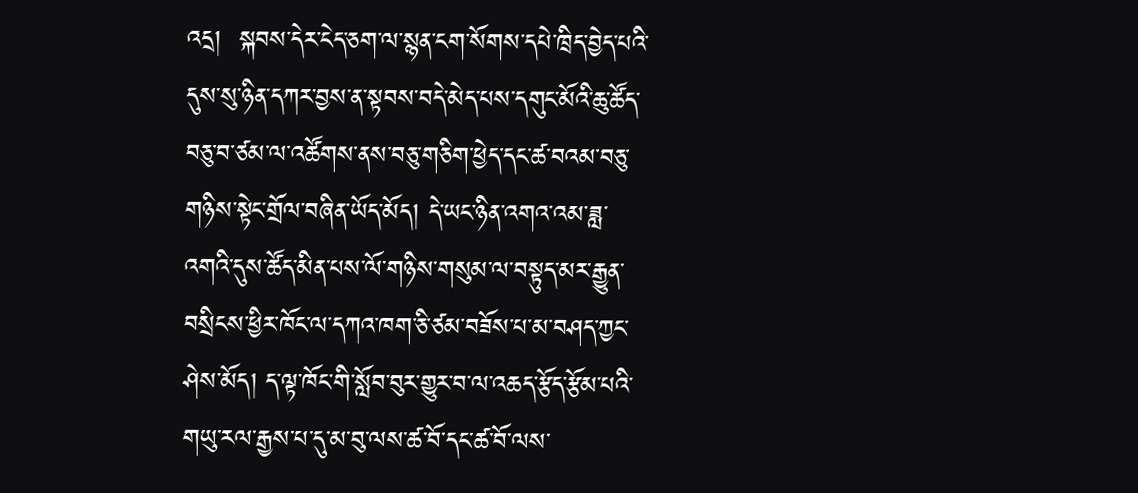འདྲ།  སྐབས་དེར་ངེད་ཅག་ལ་སྙན་ངག་སོགས་དཔེ་ཁྲིད་བྱེད་པའི་དུས་སུ་ཉིན་དཀར་བྱས་ན་སྟབས་བདེ་མེད་པས་དགུང་མོའི་ཆུ་ཚོད་བཅུ་བ་ཙམ་ལ་འཚོགས་ནས་བཅུ་གཅིག་ཕྱེད་དང་ཚ་བའམ་བཅུ་གཉིས་སྟེང་གྲོལ་བཞིན་ཡོད་མོད། དེ་ཡང་ཉིན་འགའ་འམ་ཟླ་འགའི་དུས་ཚོད་མིན་པས་ལོ་གཉིས་གསུམ་ལ་བསྟུད་མར་རྒྱུན་བསྲིངས་ཕྱིར་ཁོང་ལ་དཀའ་ཁག་ཅི་ཙམ་བཟོས་པ་མ་བཤད་ཀྱང་ཤེས་མོད། ད་ལྟ་ཁོང་གི་སློབ་བུར་གྱུར་བ་ལ་འཆད་རྩོད་རྩོམ་པའི་གཡུ་རལ་རྒྱས་པ་དུ་མ་བུ་ལས་ཚ་བོ་དང་ཚ་བོ་ལས་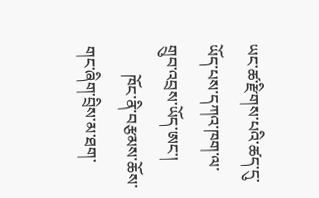ཡང་ཚ་རྫིགས་པའི་ཚད་དུ་ཡོད་པས་དཀའ་ཁག་ལ་གྲུབ་འབྲས་ཡོད་ཨང་།
       ཁོང་ནི་བརྩམས་ཆོས་གང་ཞིག་བྲིས་མ་ཐག་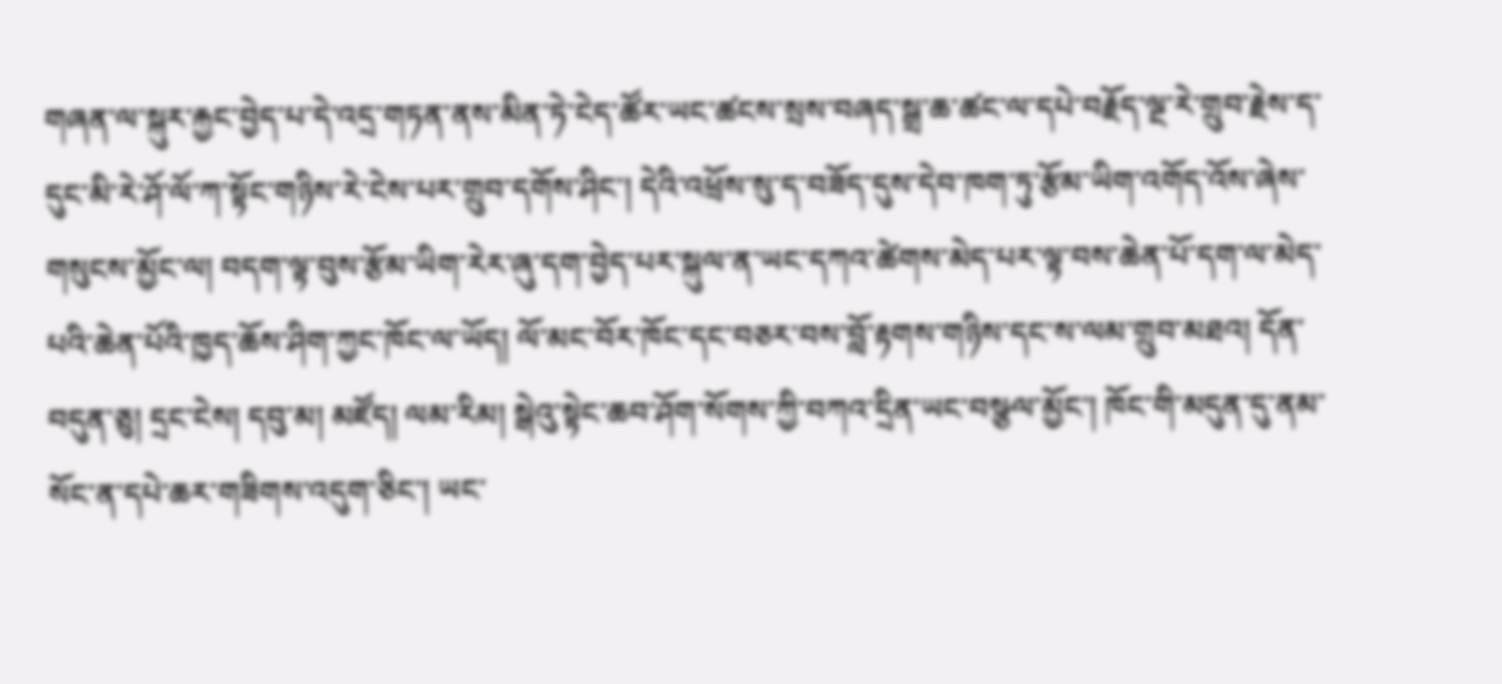གཞན་ལ་སྐུར་རྐྱང་བྱེད་པ་དེ་འདྲ་གཏན་ནས་མིན་ཏེ་ངེད་ཚོར་ཡང་ཚངས་སྲས་བཞད་སྒྲ་ཆ་ཚང་ལ་དཔེ་བརྗོད་ལྔ་རེ་གྲུབ་རྗེས་ད་དུང་མི་རེ་ཤོ་ལོ་ཀ་སྟོང་གཉིས་རེ་ངེས་པར་གྲུབ་དགོས་ཤིང་། དེའི་འཕྲོས་སུ་ད་བཟོད་དུས་དེབ་ཁག་ཏུ་རྩོམ་ཡིག་འགོད་འོས་ཞེས་གསུངས་མྱོང་ལ། བདག་ལྟ་བུས་རྩོམ་ཡིག་རེར་ཞུ་དག་བྱེད་པར་སྐུལ་ན་ཡང་དཀའ་ཚེགས་མེད་པར་ལྟ་བས་ཆེན་པོ་དག་ལ་མེད་པའི་ཆེན་པོའི་ཁྱད་ཆོས་ཤིག་ཀྱང་ཁོང་ལ་ཡོད། ལོ་མང་བོར་ཁོང་དང་བཅར་བས་བློ་རྟགས་གཉིས་དང་ས་ལམ་གྲུབ་མཐའ། དོན་བདུན་ཅུ། དྲང་ངེས། དབུ་མ། མཛོད། ལམ་རིམ། སྒེའུ་སྟེང་ཆབ་ཤོག་སོགས་ཀྱི་བཀའ་དྲིན་ཡང་བསྩལ་མྱོང་། ཁོང་གི་མདུན་དུ་ནམ་སོང་ན་དཔེ་ཆར་གཟིགས་འདུག་ཅིང་། ཡང་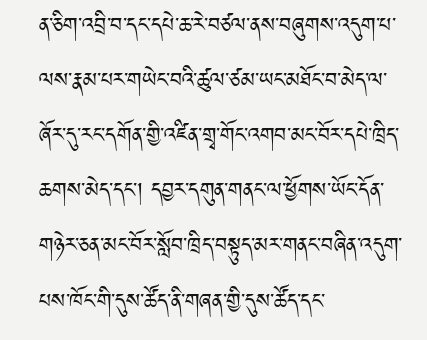ན་ཅིག་འབྲི་བ་དང་དཔེ་ཆ་རེ་བཙལ་ནས་བཞུགས་འདུག་པ་ལས་རྣམ་པར་གཡེང་བའི་ཚུལ་ཙམ་ཡང་མཐོང་བ་མེད་ལ་ཞོར་དུ་རང་དགོན་གྱི་འཛིན་གྲྭ་གོང་འགབ་མང་བོར་དཔེ་ཁྲིད་ཆགས་མེད་དང་། དབྱར་དགུན་གནང་ལ་ཕྱོགས་ཡོང་དོན་གཉེར་ཅན་མང་བོར་སློབ་ཁྲིད་བསྟུད་མར་གནང་བཞིན་འདུག་པས་ཁོང་གི་དུས་ཚོད་ནི་གཞན་གྱི་དུས་ཚོད་དང་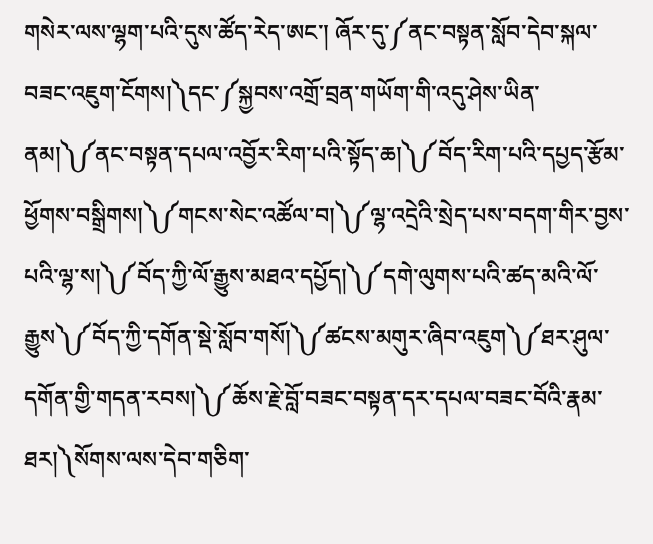གསེར་ལས་ལྷག་པའི་དུས་ཚོད་རེད་ཨང་། ཞོར་དུ་༼ནང་བསྟན་སློབ་དེབ་སྐལ་བཟང་འཇུག་ངོགས།༽དང་༼སྐྱབས་འགྲོ་བྲན་གཡོག་གི་འདུ་ཤེས་ཡིན་ནམ།༽༼ནང་བསྟན་དཔལ་འབྱོར་རིག་པའི་སྟོད་ཆ།༽༼བོད་རིག་པའི་དཔྱད་རྩོམ་ཕྱོགས་བསྒྲིགས།༽༼གངས་སེང་འཚོལ་བ།༽༼ལྷ་འདྲེའི་སྲེད་པས་བདག་གིར་བྱས་པའི་ལྷ་ས།༽༼བོད་ཀྱི་ལོ་རྒྱུས་མཐའ་དཔྱོད།༽༼དགེ་ལུགས་པའི་ཚད་མའི་ལོ་རྒྱུས༽༼བོད་ཀྱི་དགོན་སྡེ་སློབ་གསོ།༽༼ཚངས་མགུར་ཞིབ་འཇུག༽༼ཐར་ཤུལ་དགོན་གྱི་གདན་རབས།༽༼ཆོས་རྗེ་བློ་བཟང་བསྟན་དར་དཔལ་བཟང་བོའི་རྣམ་ཐར།༽སོགས་ལས་དེབ་གཅིག་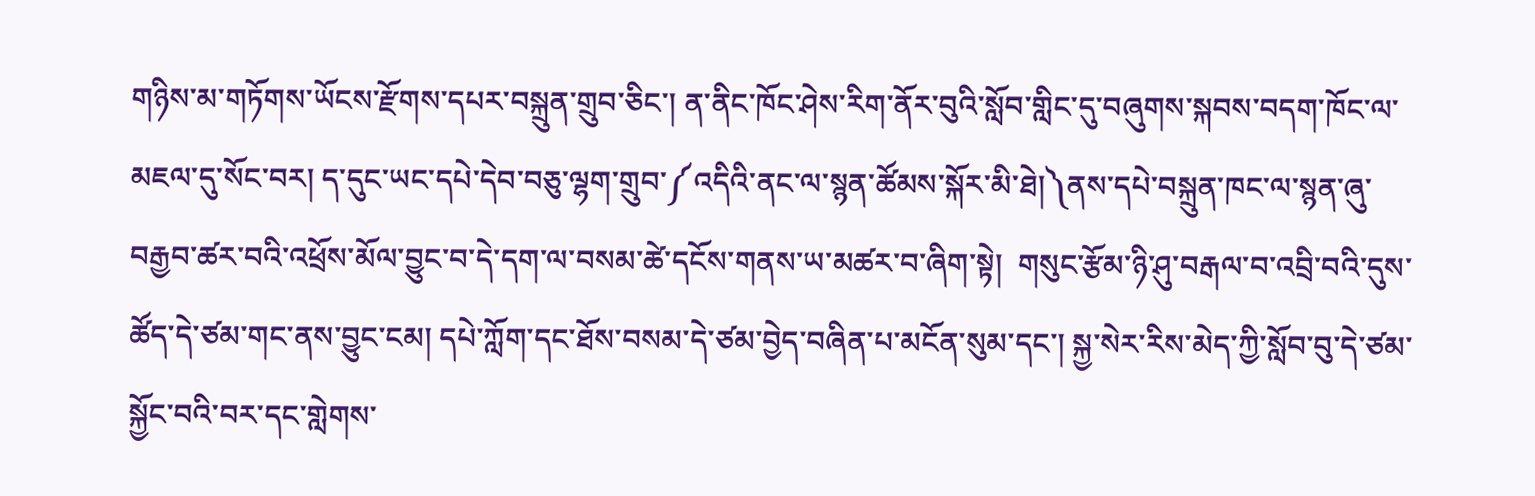གཉིས་མ་གཏོགས་ཡོངས་རྫོགས་དཔར་བསྐྲུན་གྲུབ་ཅིང་། ན་ནིང་ཁོང་ཤེས་རིག་ནོར་བུའི་སློབ་གླིང་དུ་བཞུགས་སྐབས་བདག་ཁོང་ལ་མཇལ་དུ་སོང་བར། ད་དུང་ཡང་དཔེ་དེབ་བཅུ་ལྷག་གྲུབ་༼འདིའི་ནང་ལ་སྙན་ཚོམས་སྐོར་མི་ཐེ།༽ནས་དཔེ་བསྐྲུན་ཁང་ལ་སྙན་ཞུ་བརྒྱབ་ཚར་བའི་འཕྲོས་མོལ་བྱུང་བ་དེ་དག་ལ་བསམ་ཚེ་དངོས་གནས་ཡ་མཚར་བ་ཞིག་སྟེ།  གསུང་རྩོམ་ཉི་ཤུ་བརྒལ་བ་འབྲི་བའི་དུས་ཚོད་དེ་ཙམ་གང་ནས་བྱུང་ངམ། དཔེ་ཀློག་དང་ཐོས་བསམ་དེ་ཙམ་བྱེད་བཞིན་པ་མངོན་སུམ་དང་། སྐྱ་སེར་རིས་མེད་ཀྱི་སློབ་བུ་དེ་ཙམ་སྐྱོང་བའི་བར་དང་གླེགས་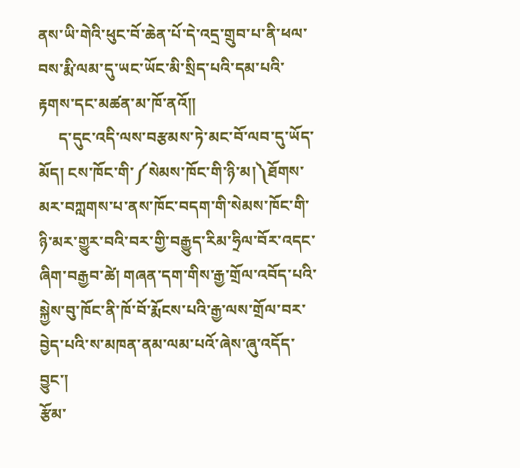ནས་ཡི་གེའི་ཕུང་བོ་ཆེན་པོ་དེ་འདྲ་གྲུབ་པ་ནི་ཕལ་བས་རྨི་ལམ་དུ་ཡང་ཡོང་མི་སྲིད་པའི་དམ་པའི་རྟགས་དང་མཚན་མ་ཁོ་ནའོ།།
     ད་དུང་འདི་ལས་བརྩམས་ཏེ་མང་བོ་ལབ་དུ་ཡོད་མོད། ངས་ཁོང་གི་༼སེམས་ཁོང་གི་ཉི་མ།༽ཐོགས་མར་བཀླགས་པ་ནས་ཁོང་བདག་གི་སེམས་ཁོང་གི་ཉི་མར་གྱུར་བའི་བར་གྱི་བརྒྱུད་རིམ་ཧྲིལ་བོར་འདང་ཞིག་བརྒྱབ་ཚེ། གཞན་དག་གིས་རྒྱ་གྲོལ་འབོད་པའི་སྐྱེས་བུ་ཁོང་ནི་ཁོ་བོ་རྨོངས་པའི་རྒྱ་ལས་གྲོལ་བར་བྱེད་པའི་ས་མཁན་ནམ་ལམ་པའོ་ཞེས་ཞུ་འདོད་བྱུང་།
རྩོམ་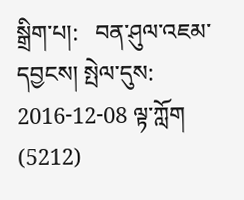སྒྲིག་པ།:   བན་ཤུལ་འཇམ་དབྱངས། སྤེལ་དུས:   2016-12-08 ལྟ་ཀློག (5212)